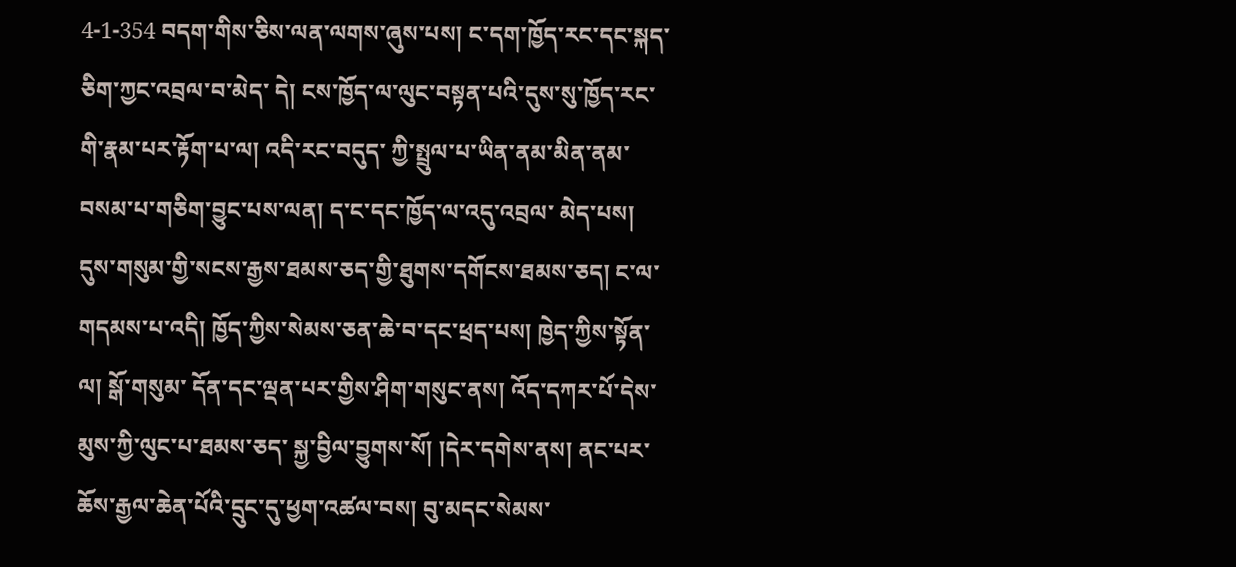4-1-354 བདག་གིས་ཅིས་ལན་ལགས་ཞུས་པས། ང་དག་ཁྱོད་རང་དང་སྐད་ཅིག་ཀྱང་འབྲལ་བ་མེད་ དེ། ངས་ཁྱོད་ལ་ལུང་བསྟན་པའི་དུས་སུ་ཁྱོད་རང་གི་རྣམ་པར་རྟོག་པ་ལ། འདི་རང་བདུད་ ཀྱི་སྤྲུལ་པ་ཡིན་ནམ་མིན་ནམ་བསམ་པ་གཅིག་བྱུང་པས་ལན། ད་ང་དང་ཁྱོད་ལ་འདུ་འབྲལ་ མེད་པས། དུས་གསུམ་གྱི་སངས་རྒྱས་ཐམས་ཅད་གྱི་ཐུགས་དགོངས་ཐམས་ཅད། ང་ལ་ གདམས་པ་འདི། ཁྱོད་ཀྱིས་སེམས་ཅན་ཆེ་བ་དང་ཕྲད་པས། ཁྱེད་ཀྱིས་སྟོན་ལ། སྒོ་གསུམ་ དོན་དང་ལྡན་པར་གྱིས་ཤིག་གསུང་ནས། འོད་དཀར་པོ་དེས་མུས་ཀྱི་ལུང་པ་ཐམས་ཅད་ སྐྱ་བྱིལ་བྱུགས་སོ། །དེར་དགེས་ནས། ནང་པར་ཆོས་རྒྱལ་ཆེན་པོའི་དྲུང་དུ་ཕྱག་འཚལ་བས། བུ་མདང་སེམས་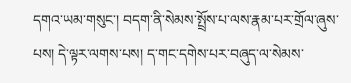དགའ་ཡམ་གསུང་། བདག་ནི་སེམས་སྤྲོས་པ་ལས་རྣམ་པར་གྲོལ་ཞུས་ པས། དེ་ལྟར་ལགས་པས། ད་གང་དགེས་པར་བཞུད་ལ་སེམས་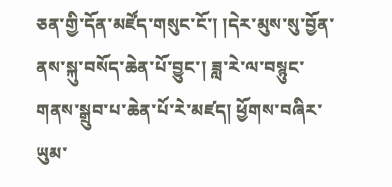ཅན་གྱི་དོན་མཛོད་གསུང་ངོ་། །དེར་མུས་སུ་བྱོན་ནས་སྐུ་བསོད་ཆེན་པོ་བྱུང་། ཟླ་རེ་ལ་བསྙུང་གནས་སྒྲུབ་པ་ཆེན་པོ་རེ་མཛད། ཕྱོགས་བཞིར་ཡུམ་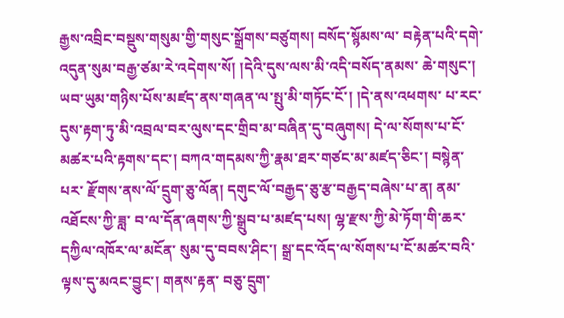རྒྱས་འབྲིང་བསྡུས་གསུམ་གྱི་གསུང་སྒྲོགས་བཙུགས། བསོད་སྙོམས་ལ་ བརྟེན་པའི་དགེ་འདུན་སུམ་བརྒྱ་ཙམ་རེ་འདེགས་སོ། །དེའི་དུས་ལས་མི་འདི་བསོད་ནམས་ ཆེ་གསུང་། ཡབ་ཡུམ་གཉིས་པོས་མཛད་ནས་གཞན་ལ་སྤུ་མི་གཏོང་ངོ་། །དེ་ནས་འཕགས་ པ་རང་དུས་རྟག་ཏུ་མི་འབྲལ་བར་ལུས་དང་གྲིབ་མ་བཞིན་དུ་བཞུགས། དེ་ལ་སོགས་པ་ངོ་ མཚར་པའི་རྟགས་དང་། བཀའ་གདམས་ཀྱི་རྣམ་ཐར་གཙང་མ་མཛད་ཅིང་། བསྙེན་པར་ རྫོགས་ནས་ལོ་དྲུག་ཅུ་ལོན། དགུང་ལོ་བརྒྱད་ཅུ་རྩ་བརྒྱད་བཞེས་པ་ན། ནམ་འཐོངས་ཀྱི་ཟླ་ བ་ལ་དོན་ཞགས་ཀྱི་སྒྲུབ་པ་མཛད་པས། ལྷ་རྫས་ཀྱི་མེ་ཏོག་གི་ཆར་དཀྱིལ་འཁོར་ལ་མངོན་ སུམ་དུ་བབས་ཤིང་། སྒྲ་དང་འོད་ལ་སོགས་པ་ངོ་མཚར་བའི་ལྟས་དུ་མའང་བྱུང་། གནས་རྟན་ བཅུ་དྲུག་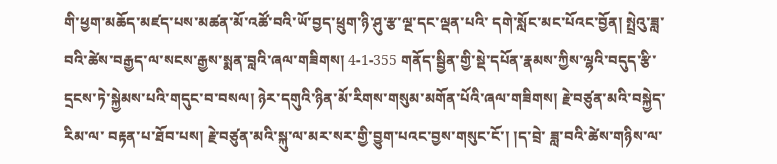གི་ཕྱག་མཆོད་མཛད་པས་མཚན་མོ་འཚོ་བའི་ཡོ་བྱད་ཕྲུག་ཉི་ཤུ་རྩ་ལྔ་དང་ལྡན་པའི་ དགེ་སློང་མང་པོའང་བྱོན། སྤྲེའུ་ཟླ་བའི་ཚེས་བརྒྱད་ལ་སངས་རྒྱས་སྨན་བླའི་ཞལ་གཟིགས། 4-1-355 གནོད་སྦྱིན་གྱི་སྡེ་དཔོན་རྣམས་ཀྱིས་ལྷའི་བདུད་རྩི་དྲངས་ཏེ་སྐྱེམས་པའི་གདུང་བ་བསལ། ཉེར་དགུའི་ཉིན་མོ་རིགས་གསུམ་མགོན་པོའི་ཞལ་གཟིགས། རྗེ་བཙུན་མའི་བསྐྱེད་རིམ་ལ་ བརྟན་པ་ཐོབ་པས། རྗེ་བཙུན་མའི་སྐུ་ལ་མར་སར་གྱི་བྱུག་པའང་བྱས་གསུང་ངོ་། །ད་བྲེ་ ཟླ་བའི་ཚེས་གཉིས་ལ་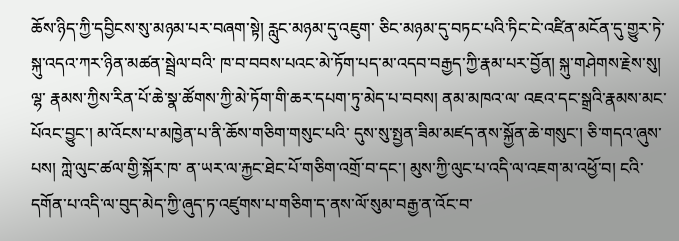ཆོས་ཉིད་ཀྱི་དབྱིངས་སུ་མཉམ་པར་བཞག་སྟེ། རླུང་མཉམ་དུ་འཇུག་ ཅིང་མཉམ་དུ་བཏང་པའི་ཏིང་ངེ་འཛིན་མངོན་དུ་གྱུར་ཏེ་སྐུ་འདའ་ཀར་ཉིན་མཚན་སྦྲེལ་བའི་ ཁ་བ་བབས་པའང་མེ་ཏོག་པད་མ་འདབ་བརྒྱད་ཀྱི་རྣམ་པར་བྱོན། སྐུ་གཤེགས་རྗེས་སུ། ལྷ་ རྣམས་ཀྱིས་རིན་པོ་ཆེ་སྣ་ཚོགས་ཀྱི་མེ་ཏོག་གི་ཆར་དཔག་ཏུ་མེད་པ་བབས། ནམ་མཁའ་ལ་ འཇའ་དང་སྒྲའི་རྣམས་མང་པོའང་བྱུང་། མ་འོངས་པ་མཁྱེན་པ་ནི་ཆོས་གཅིག་གསུང་པའི་ དུས་སུ་སྤྱན་ཟིམ་མཛད་ནས་སྐྱོན་ཆེ་གསུང་། ཅི་གདའ་ཞུས་པས། ཀླེ་ལུང་ཚལ་གྱི་སྐོར་ཁ་ ན་ཡར་ལ་རྐྱང་ཐེང་པོ་གཅིག་འགྲོ་བ་དང་། མུས་ཀྱི་ལུང་པ་འདི་ལ་འཇག་མ་འཕྱོ་བ། ངའི་ དགོན་པ་འདི་ལ་བུད་མེད་ཀྱི་ཞུད་ཏ་འཛུགས་པ་གཅིག་ད་ནས་ལོ་སུམ་བརྒྱ་ན་འོང་བ་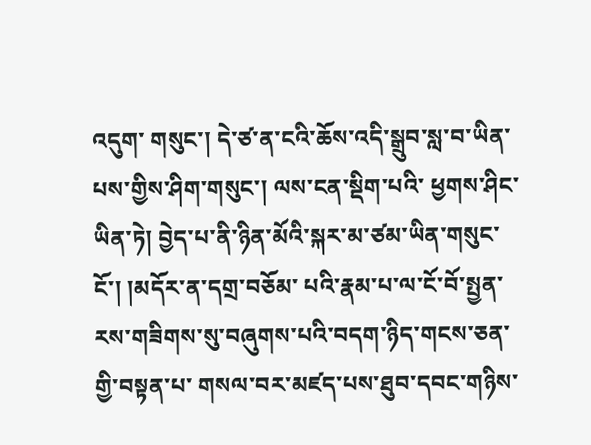འདུག་ གསུང་། དེ་ཙ་ན་ངའི་ཆོས་འདི་སྒྲུབ་སླ་བ་ཡིན་པས་གྱིས་ཤིག་གསུང་། ལས་ངན་སྡིག་པའི་ ཕྱགས་ཤིང་ཡིན་ཏེ། བྱེད་པ་ནི་ཉིན་མོའི་སྐར་མ་ཙམ་ཡིན་གསུང་ངོ་། །མདོར་ན་དགྲ་བཅོམ་ པའི་རྣམ་པ་ལ་ངོ་བོ་སྤྱན་རས་གཟིགས་སུ་བཞུགས་པའི་བདག་ཉིད་གངས་ཅན་གྱི་བསྟན་པ་ གསལ་བར་མཛད་པས་ཐུབ་དབང་གཉིས་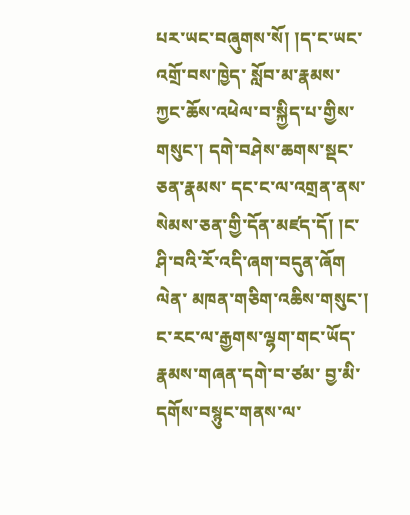པར་ཡང་བཞུགས་སོ། །ད་ང་ཡང་འགྲོ་བས་ཁྱེད་ སློབ་མ་རྣམས་ཀྱང་ཆོས་འཕེལ་བ་སྐྱིད་པ་གྱིས་གསུང་། དགེ་བཤེས་ཆགས་སྡང་ཅན་རྣམས་ དང་ང་ལ་འགྲན་ནས་སེམས་ཅན་གྱི་དོན་མཛད་དོ། །ང་ཤི་བའི་རོ་འདི་ཞག་བདུན་ཞོག ལེན་ མཁན་གཅིག་འཆིས་གསུང་། ང་རང་ལ་རྒྱགས་ལྷག་གང་ཡོད་རྣམས་གཞན་དགེ་བ་ཙམ་ བྱ་མི་དགོས་བསྙུང་གནས་ལ་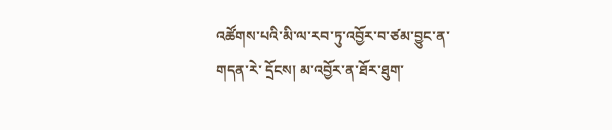འཚོགས་པའི་མི་ལ་རབ་ཏུ་འབྱོར་བ་ཙམ་བྱུང་ན་གདན་རེ་ དྲོངས། མ་འབྱོར་ན་ཐོར་ཐུག་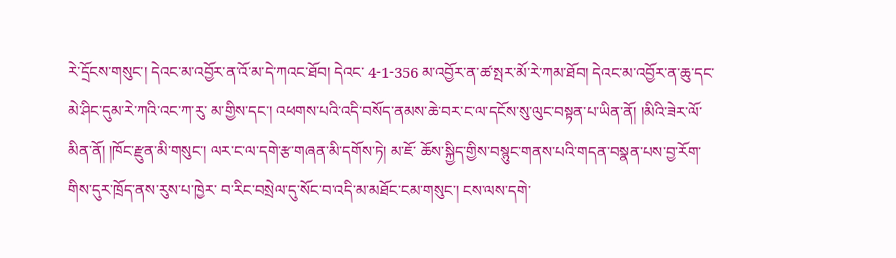རེ་དྲོངས་གསུང་། དེའང་མ་འབྱོར་ན་འོ་མ་དེ་ཀའང་ཐོབ། དེའང་ 4-1-356 མ་འབྱོར་ན་ཚ་སྤར་མོ་རེ་ཀམ་ཐོབ། དེའང་མ་འབྱོར་ན་ཆུ་དང་མེ་ཤིང་དུམ་རེ་ཀའི་འང་ཀ་རུ་ མ་གྱིས་དང་། འཕགས་པའི་འདི་བསོད་ནམས་ཆེ་བར་ང་ལ་དངོས་སུ་ལུང་བསྟན་པ་ཡིན་ནོ། །མིའི་ཟེར་ལོ་མིན་ནོ། །ཁོང་རྫུན་མི་གསུང་། ལར་ང་ལ་དགེ་རྩ་གཞན་མི་དགོས་ཏེ། མ་ཇོ་ ཆོས་སྐྱིད་གྱིས་བསྙུང་གནས་པའི་གདན་བསྣན་པས་བྱ་རོག་གིས་དུར་ཁྲོད་ནས་རུས་པ་ཁྱེར་ བ་རིང་བསྲེལ་དུ་སོང་བ་འདི་མ་མཐོང་ངམ་གསུང་། ངས་ལས་དགེ་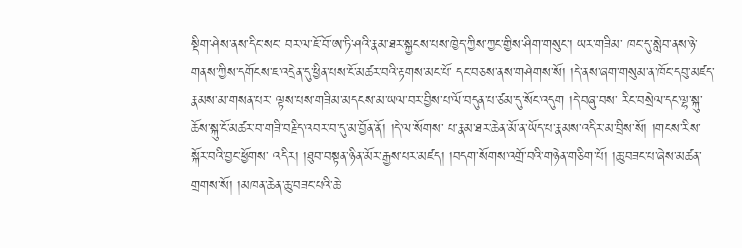སྡིག་ཤེས་ནས་དིང་སང་ བར་ལ་ཇོ་བོ་ཨ་ཏི་ཤའི་རྣམ་ཐར་སྐྱངས་པས་ཁྱེད་ཀྱིས་ཀྱང་གྱིས་ཤིག་གསུང་། ཡར་གཟིམ་ ཁང་དུ་སླེབ་ནས་ཉེ་གནས་ཀྱིས་དགོངས་ཇ་འདྲེན་དུ་ཕྱིན་པས་ངོ་མཚར་བའི་རྟགས་མང་པོ་ དང་བཅས་ནས་གཤེགས་སོ། །དེ་ནས་ཞག་གསུམ་ན་ཁོང་དབུ་མཛད་རྣམས་མ་གསན་པར་ ལྟས་པས་གཟིམ་མདངས་མ་ཡལ་བར་བྱིས་པ་ལོ་བདུན་པ་ཙམ་དུ་སོང་འདུག །དེ་བཞུ་བས་ རིང་བསྲེལ་དང་ལྷ་སྐུ་ཆོས་སྐུ་ངོ་མཚར་བ་གཟི་བརྗིད་འབར་བ་དུ་མ་བྱོན་ནོ། །དེ་ལ་སོགས་ པ་རྣམ་ཐར་ཆེན་མོ་ན་ཡོད་པ་རྣམས་འདིར་མ་བྲིས་སོ། །གངས་རིས་སྐོར་བའི་བྱང་ཕྱོགས་ འདིར། །ཐུབ་བསྟན་ཉིན་མོར་རྒྱས་པར་མཛད། །བདག་སོགས་འགྲོ་བའི་གཉེན་གཅིག་པོ། །ཆུ་བཟང་པ་ཞེས་མཚན་གྲགས་སོ། །མཁན་ཆེན་ཆུ་བཟང་པའི་ཆེ་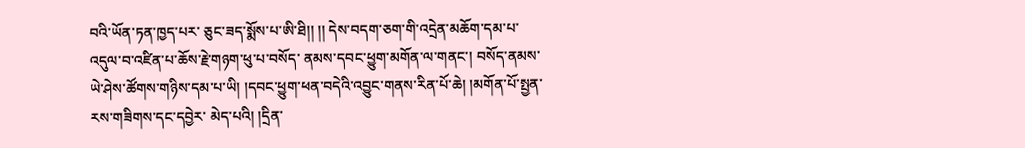བའི་ཡོན་ཏན་ཁྱད་པར་ ཅུང་ཟད་སྨོས་པ་ཨི་ཐི།། །། དེས་བདག་ཅག་གི་འདྲེན་མཆོག་དམ་པ་འདུལ་བ་འཛིན་པ་ཆོས་རྗེ་གཉག་ཕུ་པ་བསོད་ ནམས་དབང་ཕྱུག་མགོན་ལ་གནང་། བསོད་ནམས་ཡེ་ཤེས་ཚོགས་གཉིས་དམ་པ་ཡི། །དབང་ཕྱུག་ཕན་བདེའི་འབྱུང་གནས་རིན་པོ་ཆེ། །མགོན་པོ་སྤྱན་རས་གཟིགས་དང་དབྱེར་ མེད་པའི། །དྲིན་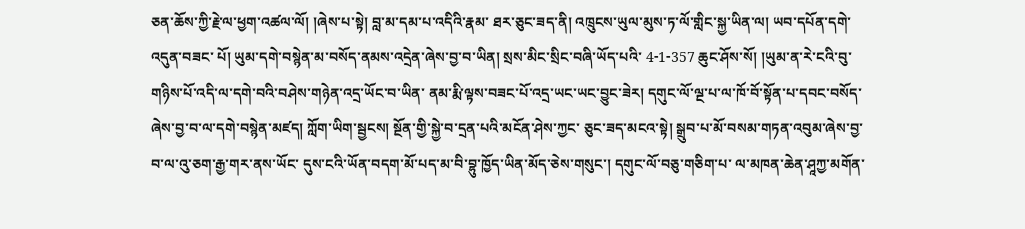ཅན་ཆོས་ཀྱི་རྗེ་ལ་ཕྱག་འཚལ་ལོ། །ཞེས་པ་སྟེ། བླ་མ་དམ་པ་འདིའི་རྣམ་ ཐར་ཅུང་ཟད་ནི། འཁྲུངས་ཡུལ་མུས་ཏ་ལོ་གླིང་སྐྱ་ཡིན་ལ། ཡབ་དཔོན་དགེ་འདུན་བཟང་ པོ། ཡུམ་དགེ་བསྙེན་མ་བསོད་ནམས་འདྲེན་ཞེས་བྱ་བ་ཡིན། སྲས་མིང་སྲིང་བཞི་ཡོད་པའི་ 4-1-357 ཆུང་ཤོས་སོ། །ཡུམ་ན་རེ་ངའི་བུ་གཉིས་པོ་འདི་ལ་དགེ་བའི་བཤེས་གཉེན་འདྲ་ཡོང་བ་ཡིན་ ནམ་རྨི་ལྟས་བཟང་པོ་འདྲ་ཡང་ཡང་བྱུང་ཟེར། དགུང་ལོ་ལྔ་པ་ལ་ཁོ་བོ་སྟོན་པ་དབང་བསོད་ ཞེས་བྱ་བ་ལ་དགེ་བསྙེན་མཛད། ཀློག་ཡིག་སྦྱངས། སྔོན་གྱི་སྐྱེ་བ་དྲན་པའི་མངོན་ཤེས་ཀྱང་ ཅུང་ཟད་མངའ་སྟེ། སྒྲུབ་པ་མོ་བསམ་གཏན་འབུམ་ཞེས་བྱ་བ་ལ་འུ་ཅག་རྒྱ་གར་ནས་ཡོང་ དུས་ངའི་ཡོན་བདག་མོ་པད་མ་བི་བྷུ་ཁྱོད་ཡིན་མོད་ཅེས་གསུང་། དགུང་ལོ་བཅུ་གཅིག་པ་ ལ་མཁན་ཆེན་ཤཱཀྱ་མགོན་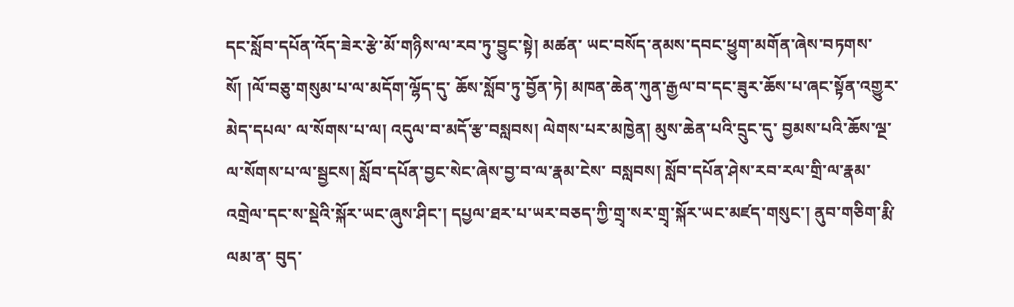དང་སློབ་དཔོན་འོད་ཟེར་རྩེ་མོ་གཉིས་ལ་རབ་ཏུ་བྱུང་སྟེ། མཚན་ ཡང་བསོད་ནམས་དབང་ཕྱུག་མགོན་ཞེས་བཏགས་སོ། །ལོ་བཅུ་གསུམ་པ་ལ་མདོག་ལྷོད་དུ་ ཆོས་སློབ་ཏུ་བྱོན་ཏེ། མཁན་ཆེན་ཀུན་རྒྱལ་བ་དང་ཟུར་ཆོས་པ་ཞང་སྟོན་འགྱུར་མེད་དཔལ་ ལ་སོགས་པ་ལ། འདུལ་བ་མདོ་རྩ་བསླབས། ལེགས་པར་མཁྱེན། མུས་ཆེན་པའི་དྲུང་དུ་ བྱམས་པའི་ཆོས་ལྔ་ལ་སོགས་པ་ལ་སྦྱངས། སློབ་དཔོན་བྱང་སེང་ཞེས་བྱ་བ་ལ་རྣམ་ངེས་ བསླབས། སློབ་དཔོན་ཤེས་རབ་རལ་གྲི་ལ་རྣམ་འགྲེལ་དང་ས་སྡེའི་སྐོར་ཡང་ཞུས་ཤིང་། དཔྱལ་ཐར་པ་ཡར་བཅད་ཀྱི་གྲྭ་སར་གྲྭ་སྐོར་ཡང་མཛད་གསུང་། ནུབ་གཅིག་རྨི་ལམ་ན་ བུད་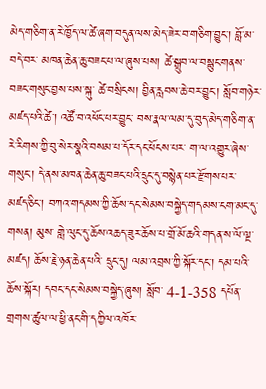མེད་གཅིག་ན་རེ་ཁྱོད་ལ་ཚེ་ཞག་བདུན་ལས་མེད་ཟེར་བ་གཅིག་བྱུང་། བློ་མ་བདེ་བར་ མཁན་ཆེན་ཆུ་བཟང་པ་ལ་ཞུས་པས། ཚེ་སྒྲུབ་ལ་བསྙུང་གནས་བཟང་གསུང་བྱས་པས་སྐུ་ ཚེ་བསྲིངས། བྱིན་རླབས་ཆེ་བར་བྱུང་། སློབ་གཉེར་མཛད་པའི་ཚེ་། འཚོ་བ་འཕོང་པར་བྱུང་ བས་རྣལ་ལམ་དུ་བུད་མེད་གཅིག་ན་རེ་རིགས་ཀྱི་བུ་སེར་སྣའི་བསམ་པ་དོར་དང་ཕོངས་པར་ ག་ལ་འགྱུར་ཞེས་གསུང་། དེ་ནས་མཁན་ཆེན་ཆུ་བཟང་པའི་དྲུང་དུ་བསྙེན་པར་རྫོགས་པར་ མཛད་ཅིང་། བཀའ་གདམས་ཀྱི་ཆོས་དང་སེམས་བསྐྱེད་གདམས་ངག་མང་དུ་གསན། མུས་ གླེ་ལུང་དུ་ཆོས་འཆད་ཟུར་ཆོས་པ་གྲོ་མོ་ཆའི་གདན་ས་ལོ་ལྔ་མཛད། ཆོས་རྗེ་ཉན་ཆེན་པའི་ དྲུང་དུ། ལམ་འབྲས་ཀྱི་སྐོར་དང་། དམ་པའི་ཆོས་སྐོར། དབང་དང་སེམས་བསྐྱེད་ཞུས། སློབ་ 4-1-358 དཔོན་གྲགས་ཚུལ་ལ་ཕྱི་ནང་གི་དཀྱིལ་འཁོར་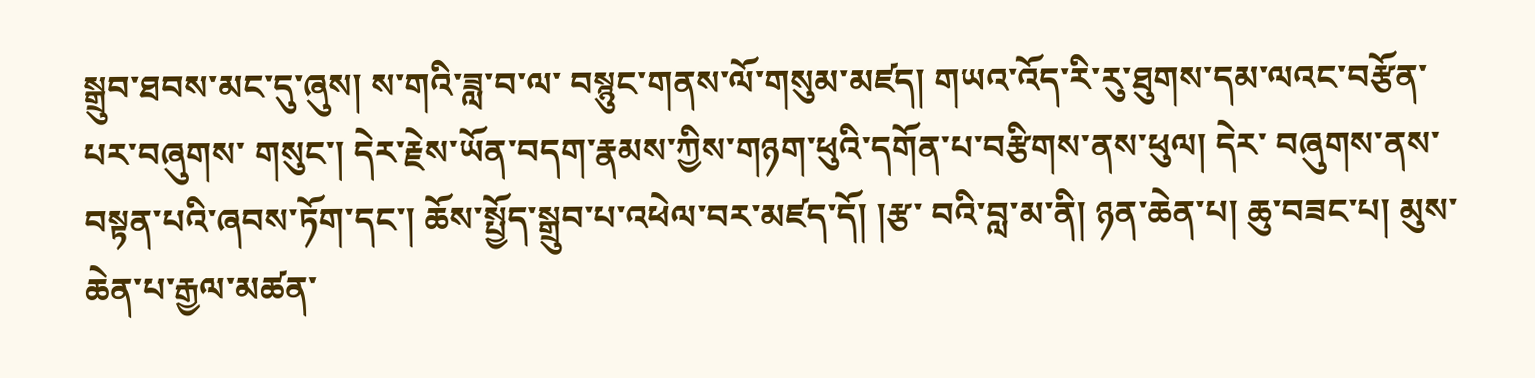སྒྲུབ་ཐབས་མང་དུ་ཞུས། ས་གའི་ཟླ་བ་ལ་ བསྙུང་གནས་ལོ་གསུམ་མཛད། གཡའ་འོད་རི་རུ་ཐུགས་དམ་ལའང་བརྩོན་པར་བཞུགས་ གསུང་། དེར་རྗེས་ཡོན་བདག་རྣམས་ཀྱིས་གཉག་ཕུའི་དགོན་པ་བརྩིགས་ནས་ཕུལ། དེར་ བཞུགས་ནས་བསྟན་པའི་ཞབས་ཏོག་དང་། ཆོས་སྤྱོད་སྒྲུབ་པ་འཕེལ་བར་མཛད་དོ། །རྩ་ བའི་བླ་མ་ནི། ཉན་ཆེན་པ། ཆུ་བཟང་པ། མུས་ཆེན་པ་རྒྱལ་མཚན་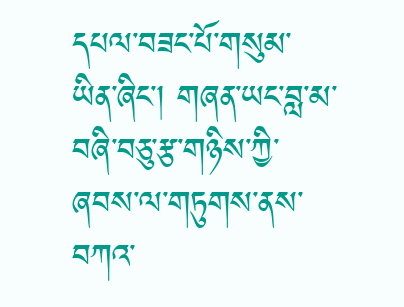དཔལ་བཟང་པོ་གསུམ་ ཡིན་ཞིང་། གཞན་ཡང་བླ་མ་བཞི་བཅུ་རྩ་གཉིས་ཀྱི་ཞབས་ལ་གཏུགས་ནས་བཀའ་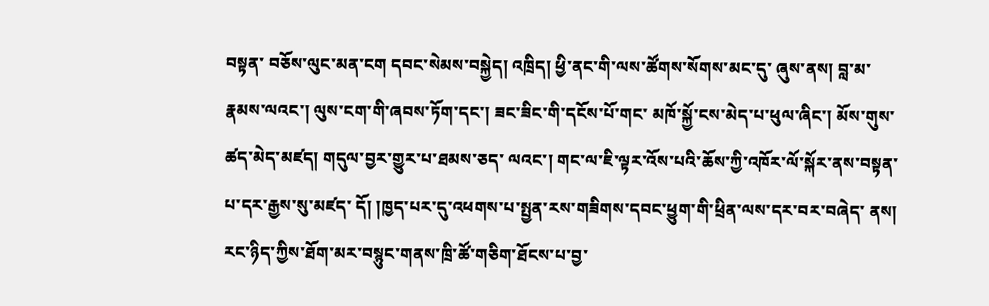བསྟན་ བཅོས་ལུང་མན་ངག དབང་སེམས་བསྐྱེད། འཁྲིད། ཕྱི་ནང་གི་ལས་ཚོགས་སོགས་མང་དུ་ ཞུས་ནས། བླ་མ་རྣམས་ལའང་། ལུས་ངག་གི་ཞབས་ཏོག་དང་། ཟང་ཟིང་གི་དངོས་པོ་གང་ མཁོ་སྐྱོ་ངས་མེད་པ་ཕུལ་ཞིང་། མོས་གུས་ཚད་མེད་མཛད། གདུལ་བྱར་གྱུར་པ་ཐམས་ཅད་ ལའང་། གང་ལ་ཇི་ལྟར་འོས་པའི་ཆོས་ཀྱི་འཁོར་ལོ་སྐོར་ནས་བསྟན་པ་དར་རྒྱས་སུ་མཛད་ དོ། །ཁྱད་པར་དུ་འཕགས་པ་སྤྱན་རས་གཟིགས་དབང་ཕྱུག་གི་ཕྲིན་ལས་དར་བར་བཞེད་ ནས། རང་ཉིད་ཀྱིས་ཐོག་མར་བསྙུང་གནས་ཁྲི་ཚོ་གཅིག་ཐོངས་པ་བྱ་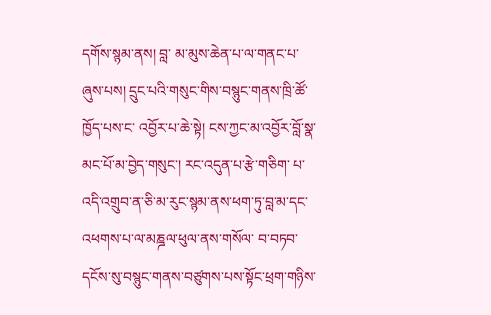དགོས་སྙམ་ནས། བླ་ མ་མུས་ཆེན་པ་ལ་གནང་པ་ཞུས་པས། དྲུང་པའི་གསུང་གིས་བསྙུང་གནས་ཁྲི་ཚོ་ཁྱོད་པས་ང་ འབྱོར་པ་ཆེ་སྟེ། ངས་ཀྱང་མ་འབྱོར་བློ་སྣ་མང་པོ་མ་བྱེད་གསུང་། རང་འདུན་པ་རྩེ་གཅིག་ པ་འདི་འགྲུབ་ན་ཅི་མ་རུང་སྙམ་ནས་ཕག་ཏུ་བླ་མ་དང་འཕགས་པ་ལ་མཎྜལ་ཕུལ་ནས་གསོལ་ བ་བཏབ་དངོས་སུ་བསྙུང་གནས་བཙུགས་པས་སྟོང་ཕྲག་གཉིས་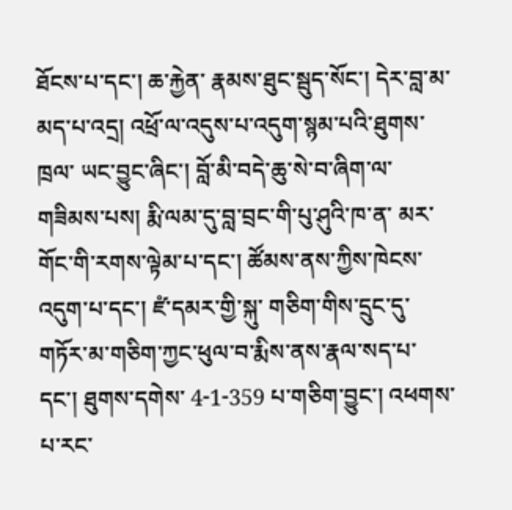ཐོངས་པ་དང་། ཆ་རྐྱེན་ རྣམས་ཐུང་སྦུད་སོང་། དེར་བླ་མ་མད་པ་འདྲ། འཕྲོ་ལ་འདུས་པ་འདུག་སྙམ་པའི་ཐུགས་ཁྲལ་ ཡང་བྱུང་ཞིང་། བློ་མི་བདེ་ཆུ་སེ་བ་ཞིག་ལ་གཟིམས་པས། རྨི་ལམ་དུ་བླ་བྲང་གི་པུ་ཤུའི་ཁ་ན་ མར་གོང་གི་རགས་ལྟེམ་པ་དང་། ཚོམས་ནས་ཀྱིས་ཁེངས་འདུག་པ་དང་། ཛཾ་དམར་གྱི་སྐུ་ གཅིག་གིས་དྲུང་དུ་གཏོར་མ་གཅིག་ཀྱང་ཕུལ་བ་རྨིས་ནས་རྣལ་སད་པ་དང་། ཐུགས་དགེས་ 4-1-359 པ་གཅིག་བྱུང་། འཕགས་པ་རང་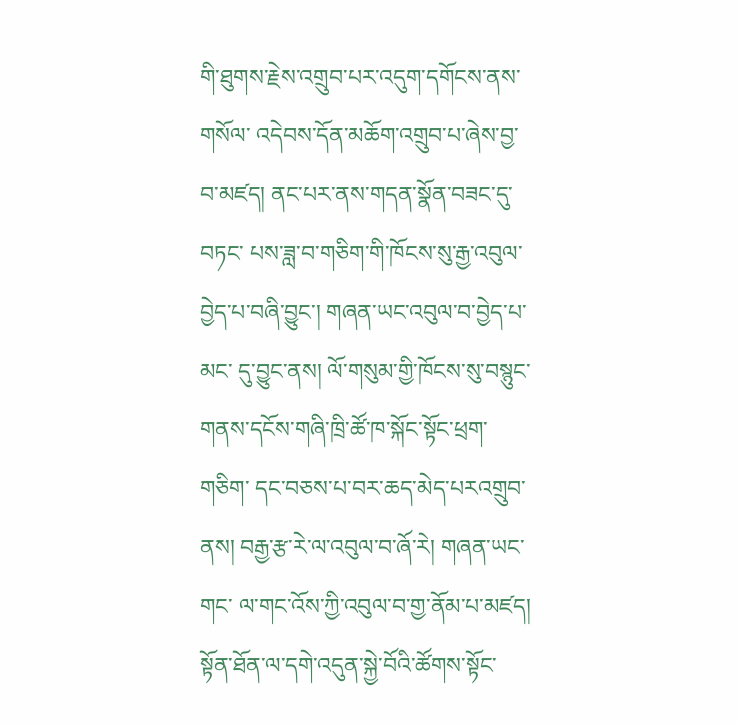གི་ཐུགས་རྗེས་འགྲུབ་པར་འདུག་དགོངས་ནས་གསོལ་ འདེབས་དོན་མཆོག་འགྲུབ་པ་ཞེས་བྱ་བ་མཛད། ནང་པར་ནས་གདན་སྣོན་བཟང་དུ་བཏང་ པས་ཟླ་བ་གཅིག་གི་ཁོངས་སུ་རྒྱ་འབུལ་བྱེད་པ་བཞི་བྱུང་། གཞན་ཡང་འབུལ་བ་བྱེད་པ་མང་ དུ་བྱུང་ནས། ལོ་གསུམ་གྱི་ཁོངས་སུ་བསྙུང་གནས་དངོས་གཞི་ཁྲི་ཚོ་ཁ་སྐོང་སྟོང་ཕྲག་གཅིག་ དང་བཅས་པ་བར་ཆད་མེད་པརའགྲུབ་ནས། བརྒྱ་རྩ་རེ་ལ་འབུལ་བ་ཞོ་རེ། གཞན་ཡང་གང་ ལ་གང་འོས་ཀྱི་འབུལ་བ་གྱ་ནོམ་པ་མཛད། སྟོན་ཐོན་ལ་དགེ་འདུན་སྐྱེ་བོའི་ཚོགས་སྟོང་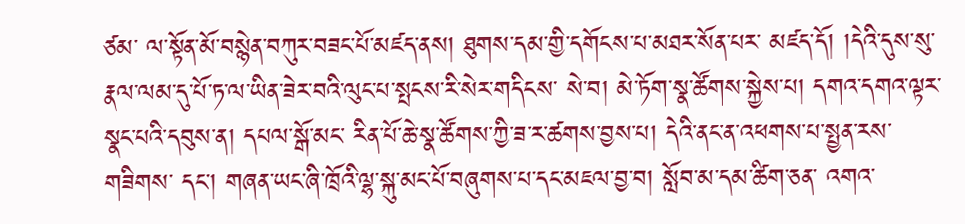ཙམ་ ལ་སྟོན་མོ་བསྙེན་བཀུར་བཟང་པོ་མཛད་ནས། ཐུགས་དམ་གྱི་དགོངས་པ་མཐར་སོན་པར་ མཛད་དོ། །དེའི་དུས་སུ་རྣལ་ལམ་དུ་པོ་ཏ་ལ་ཡིན་ཟེར་བའི་ལུང་པ་སྤངས་རི་སེར་གདིངས་ སེ་བ། མེ་ཏོག་སྣ་ཚོགས་སྐྱེས་པ། དགའ་དགའ་ལྟར་སྣང་པའི་དབུས་ན། དཔལ་སྒོ་མང་ རིན་པོ་ཆེ་སྣ་ཚོགས་ཀྱི་ཟ་ར་ཚགས་བྱས་པ། དེའི་ནང་ན་འཕགས་པ་སྤྱན་རས་གཟིགས་ དང་། གཞན་ཡང་ཞི་ཁྲོའི་ལྷ་སྐུ་མང་པོ་བཞུགས་པ་དང་མཇལ་བྱ་བ། སློབ་མ་དམ་ཚིག་ཅན་ འགའ་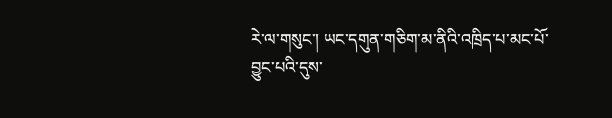རེ་ལ་གསུང་། ཡང་དགུན་གཅིག་མ་ནིའི་འཁྲིད་པ་མང་པོ་བྱུང་པའི་དུས་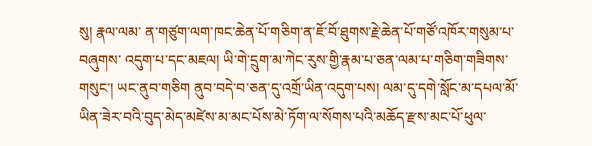སུ། རྣལ་ལམ་ ན་གཙུག་ལག་ཁང་ཆེན་པོ་གཅིག་ན་ཇོ་བོ་ཐུགས་རྗེ་ཆེན་པོ་གཙོ་འཁོར་གསུམ་པ་བཞུགས་ འདུག་པ་དང་མཇལ། ཡི་གེ་དྲུག་མ་ཀེང་རུས་གྱི་རྣམ་པ་ཅན་ལམ་པ་གཅིག་གཟིགས་གསུང་། ཡང་ནུབ་གཅིག ནུབ་བདེ་བ་ཅན་དུ་འགྲོ་ཡིན་འདུག་པས། ལམ་དུ་དགེ་སློང་མ་དཔལ་མོ་ ཡིན་ཟེར་བའི་བུད་མེད་མཛེས་མ་མང་པོས་མེ་ཏོག་ལ་སོགས་པའི་མཆོད་རྫས་མང་པོ་ཕུལ་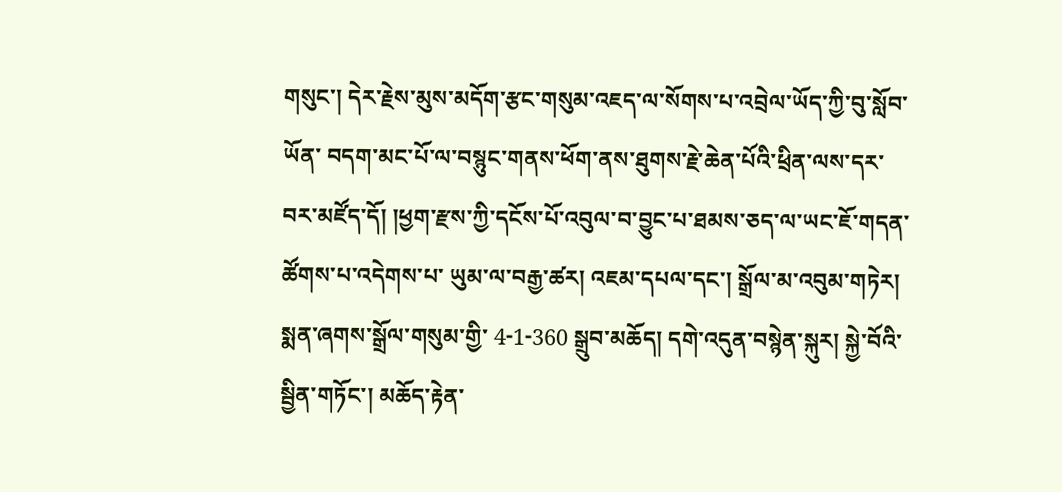གསུང་། དེར་རྗེས་མུས་མདོག་རྩང་གསུམ་འཇད་ལ་སོགས་པ་འབྲེལ་ཡོད་ཀྱི་བུ་སློབ་ཡོན་ བདག་མང་པོ་ལ་བསྙུང་གནས་ཕོག་ནས་ཐུགས་རྗེ་ཆེན་པོའི་ཕྲིན་ལས་དར་བར་མཛོད་དོ། །ཕྱག་རྫས་ཀྱི་དངོས་པོ་འབུལ་བ་བྱུང་པ་ཐམས་ཅད་ལ་ཡང་ཇོ་གདན་ཚོགས་པ་འདེགས་པ་ ཡུམ་ལ་བརྒྱ་ཚར། འཇམ་དཔལ་དང་། སྒྲོལ་མ་འབུམ་གཏེར། སྨན་ཞགས་སྒྲོལ་གསུམ་གྱི་ 4-1-360 སྒྲུབ་མཆོད། དགེ་འདུན་བསྙེན་སྐུར། སྐྱེ་བོའི་སྦྱིན་གཏོང་། མཆོད་རྟེན་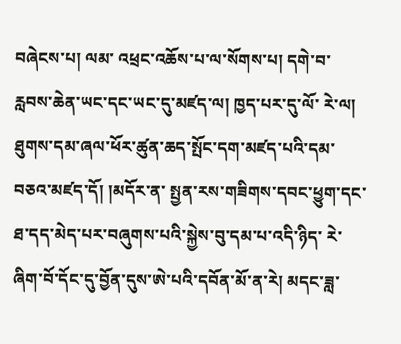བཞེངས་པ། ལམ་ འཕྲང་འཆོས་པ་ལ་སོགས་པ། དགེ་བ་རླབས་ཆེན་ཡང་དང་ཡང་དུ་མཛད་ལ། ཁྱད་པར་དུ་ལོ་ རེ་ལ། ཐུགས་དམ་ཞལ་ཕོར་ཚུན་ཆད་སྤོང་དག་མཛད་པའི་དམ་བཅའ་མཛད་དོ། །མདོར་ན་ སྤྱན་རས་གཟིགས་དབང་ཕྱུག་དང་ཐ་དད་མེད་པར་བཞུགས་པའི་སྐྱེས་བུ་དམ་པ་འདི་ཉིད་ རེ་ཞིག་བོ་དོང་དུ་བྱོན་དུས་ཨེ་པའི་དབོན་མོ་ན་རེ། མདང་ཟླ་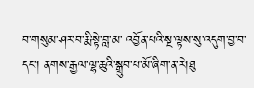བ་གསུམ་ཤར་བ་རྨི་སྟེ་བླ་མ་ འབྱོན་པའི་སྔ་ལྟས་སུ་འདུག་བྱ་བ་དང་། ནགས་རྒྱལ་ལྷ་ཆུའི་སྒྲུབ་པ་མོ་ཞིག་ན་རེ།ཐུ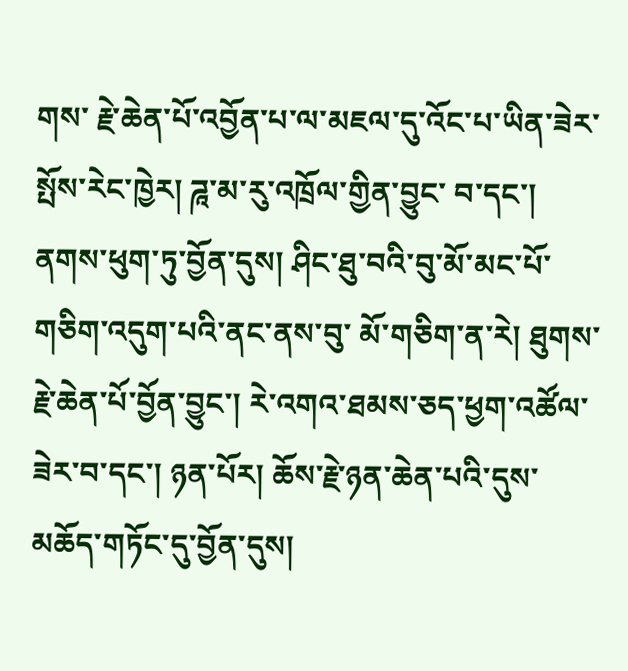གས་ རྗེ་ཆེན་པོ་འབྱོན་པ་ལ་མཇལ་དུ་འོང་པ་ཡིན་ཟེར་སྤོས་རེང་ཁྱེར། ཌཱ་མ་རུ་འཁྲོལ་གྱིན་བྱུང་ བ་དང་། ནགས་ཕུག་ཏུ་བྱོན་དུས། ཤིང་ཐུ་བའི་བུ་མོ་མང་པོ་གཅིག་འདུག་པའི་ནང་ནས་བུ་ མོ་གཅིག་ན་རེ། ཐུགས་རྗེ་ཆེན་པོ་བྱོན་བྱུང་། རེ་འགའ་ཐམས་ཅད་ཕྱག་འཚོལ་ཟེར་བ་དང་། ཉན་པོར། ཆོས་རྗེ་ཉན་ཆེན་པའི་དུས་མཆོད་གཏོང་དུ་བྱོན་དུས།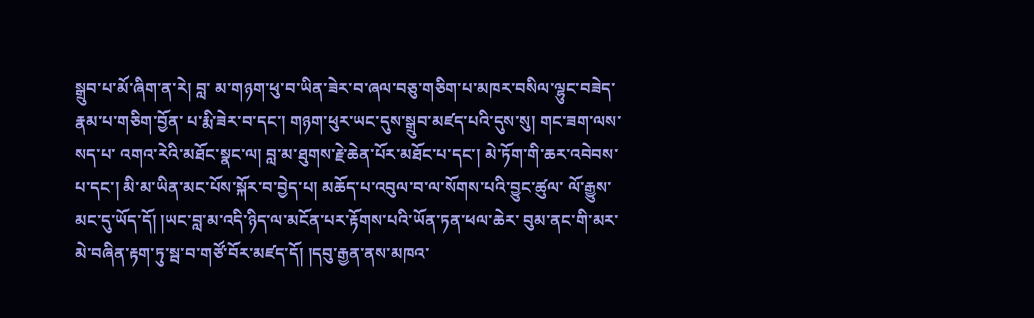སྒྲུབ་པ་མོ་ཞིག་ན་རེ། བླ་ མ་གཉག་ཕུ་བ་ཡིན་ཟེར་བ་ཞལ་བཅུ་གཅིག་པ་མཁར་བསིལ་ལྷུང་བཟེད་རྣམ་པ་གཅིག་བྱོན་ པ་རྨི་ཟེར་བ་དང་། གཉག་ཕུར་ཡང་དུས་སྒྲུབ་མཛད་པའི་དུས་སུ། གང་ཟག་ལས་སད་པ་ འགའ་རེའི་མཐོང་སྣང་ལ། བླ་མ་ཐུགས་རྗེ་ཆེན་པོར་མཐོང་པ་དང་། མེ་ཏོག་གི་ཆར་འབེབས་ པ་དང་། མི་མ་ཡིན་མང་པོས་སྐོར་བ་བྱེད་པ། མཆོད་པ་འབུལ་བ་ལ་སོགས་པའི་བྱུང་ཚུལ་ ལོ་རྒྱུས་མང་དུ་ཡོད་དོ། །ཡང་བླ་མ་འདི་ཉིད་ལ་མངོན་པར་རྟོགས་པའི་ཡོན་ཏན་ཕལ་ཆེར་ བུམ་ནང་གི་མར་མེ་བཞིན་རྟག་ཏུ་སྦ་བ་གཙོ་བོར་མཛད་དོ། །དབུ་རྒྱན་ནས་མཁའ་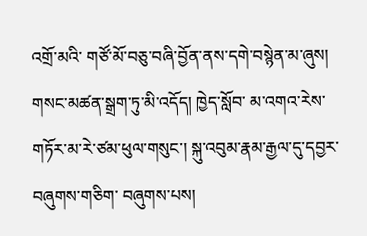འགྲོ་མའི་ གཙོ་མོ་བཅུ་བཞི་བྱོན་ནས་དགེ་བསྙེན་མ་ཞུས། གསང་མཚན་སྒྲག་ཏུ་མི་འདོད། ཁྱེད་སློབ་ མ་འགའ་རེས་གཏོར་མ་རེ་ཙམ་ཕུལ་གསུང་། སྐུ་འབུམ་རྣམ་རྒྱལ་དུ་དབྱར་བཞུགས་གཅིག་ བཞུགས་པས།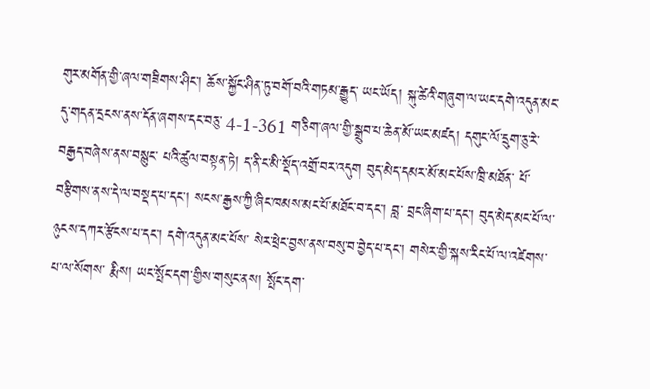གུར་མགོན་གྱི་ཞལ་གཟིགས་ཤིང་། ཆོས་སྐྱོང་ཤིན་ཏུ་བགོ་བའི་གཏམ་རྒྱུད་ ཡང་ཡོད། སྐུ་ཚེའི་གཞུག་ལ་ཡང་དགེ་འདུན་མང་དུ་གདན་དྲངས་ནས་དོན་ཞགས་དང་བཅུ་ 4-1-361 གཅིག་ཞལ་གྱི་སྒྲུབ་པ་ཆེན་མོ་ཡང་མཛད། དགུང་ལོ་དྲུག་ཅུ་རེ་བརྒྱད་བཞེས་ནས་བསྙུང་ པའི་ཚུལ་བསྟན་ཏེ། ད་ནི་ང་མི་སྡོད་འགྲོ་བར་འདུག བུད་མེད་དམར་མོ་མང་པོས་ཁྲི་མཐོན་ པོ་བརྩིགས་ནས་དེ་ལ་བསྡད་པ་དང་། སངས་རྒྱས་ཀྱི་ཞིང་ཁམས་མང་པོ་མཐོང་བ་དང་། བླ་ བྲང་ཞིག་པ་དང་། བུད་མེད་མང་པོ་ལ་ཉུངས་དཀར་རྩོངས་པ་དང་། དགེ་འདུན་མང་པོས་ སེར་ཕྲེང་བྱས་ནས་བསུ་བ་བྱེད་པ་དང་། གསེར་གྱི་སྐས་རིང་པོ་ལ་འཛེགས་པ་ལ་སོགས་ རྨིས། ཡང་སྤོང་དག་གྱིས་གསུང་ནས། སྤོང་དག་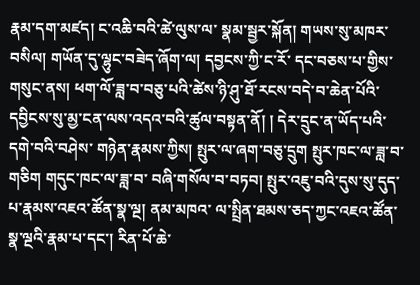རྣམ་དག་མཛད། ང་འཆི་བའི་ཚེ་ལུས་ལ་ སྣམ་སྦྱར་སྐོན། གཡས་སུ་མཁར་བསིལ། གཡོན་དུ་ལྷུང་བཟེད་ཞོག་ལ། དབྱངས་ཀྱི་ང་རོ་ དང་བཅས་པ་གྱིས་གསུང་ནས། ཕག་ལོ་ཟླ་བ་བཅུ་པའི་ཚེས་ཉི་ཤུ་ཐོ་རངས་བདེ་བ་ཆེན་པོའི་ དབྱིངས་སུ་མྱ་ངན་ལས་འདའ་བའི་ཚུལ་བསྟན་ནོ། ། དེར་དྲུང་ན་ཡོད་པའི་དགེ་བའི་བཤེས་ གཉེན་རྣམས་ཀྱིས། སྤུར་ལ་ཞག་བཅུ་དྲུག སྤུར་ཁང་ལ་ཟླ་བ་གཅིག གདུང་ཁང་ལ་ཟླ་བ་ བཞི་གསོལ་བ་བཏབ། སྤུར་འཇུ་བའི་དུས་སུ་དུད་པ་རྣམས་འཇའ་ཚོན་སྣ་ལྔ། ནམ་མཁའ་ ལ་སྤྲིན་ཐམས་ཅད་ཀྱང་འཇའ་ཚོན་སྣ་ལྔའི་རྣམ་པ་དང་། རིན་པོ་ཆེ་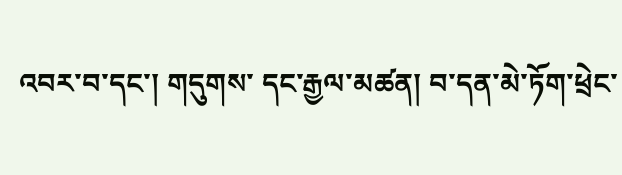འབར་བ་དང་། གདུགས་ དང་རྒྱལ་མཚན། བ་དན་མེ་ཏོག་ཕྲེང་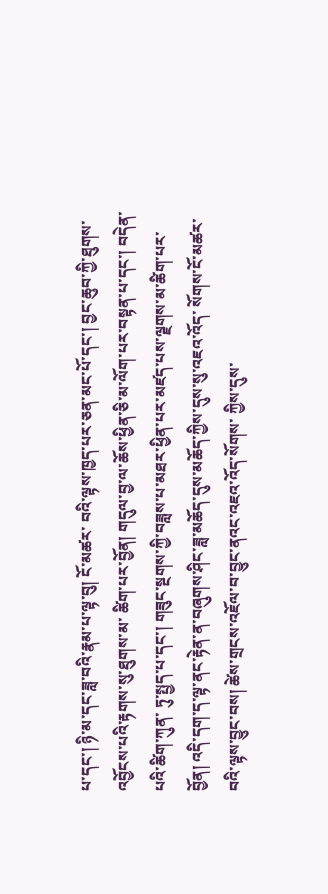པ་དང་། ཉི་མ་དང་ཟླ་བའི་རྣམ་པ་ལྟ་བུ། ངོ་མཚར་ བའི་ལྟས་ཁྱད་པར་ཅན་མང་པོ་དང་། བྱང་ཆུབ་ཀྱི་ཐུགས་འབྱོངས་པའི་རྟགས་སུ་ཐུགས་མ་ ཚིག་པར་བྱོན། གདུལ་བྱ་ལ་ཆོས་ཕྱིན་ཅི་མ་ལོག་པར་བསྟན་པ་དང་། བདེན་པའི་ཚིག་ཀུན་ ཏུ་སྤྱད་པ་དང་། གཟུང་སྔགས་ཀྱི་བཟླས་པ་མཐར་ཕྱིན་པར་མཛད་པས་ལྗགས་མ་ཚིག་པར་ བྱོན། འདི་དག་ད་ལྟ་ནང་རྟེན་ན་བཞུགས་ཤིང་ཟླ་མཆོད་དུས་མཆོད་ཀྱིས་དུས་སུ་འཇའ་འོད་ སོགས་ངོ་མཚར་བའི་ལྟས་བྱུང་བས། ཚེས་གྲངས་འཇོལ་བ་བྱུང་ནའང་འཇའ་འོད་སོགས་ ཀྱིས་དུས་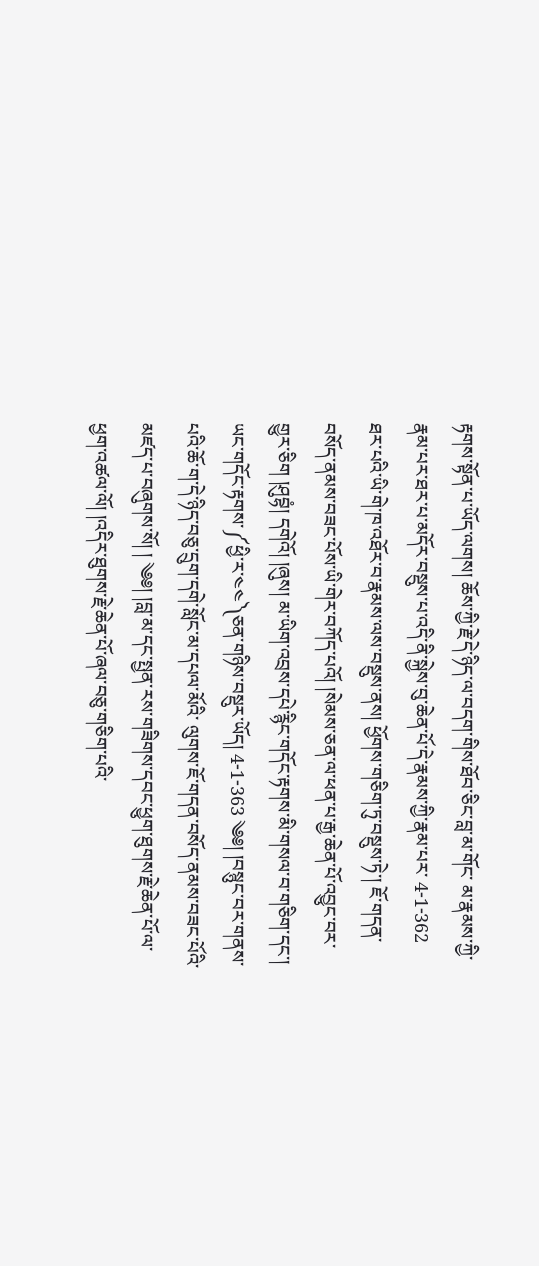རྟགས་སྟོན་པ་ཡོད་ལགས། ཆོས་ཀྱི་རྗེ་དེ་ཉིད་ལ་བདག་གིས་ཐོབ་ཅིང་བླ་མ་གོང་ མ་རྣམས་ཀྱི་རྣམ་པར་ཐར་པ་མདོར་བསྡུས་པ་འདི་ནི་སྐྱེས་བུ་ཆེན་པོ་དེ་རྣམས་ཀྱི་རྣམ་པར་ 4-1-362 ཐར་པའི་ཡི་གེ་ཁ་འཐོར་བ་རྣམས་ལས་བསྡུས་ནས། ཕྱོགས་གཅིག་ཏུ་བསྡུས་ཏེ་། ཇོ་གདན་ བསོད་ནམས་བཟང་པོས་ཡི་གེར་བཀོད་པའོ། །སེམས་ཅན་ལ་ཕན་པ་རྒྱ་ཆེན་པོ་འབྱུང་བར་ གྱུར་ཅིག །ཤུབྷཾ། དགེའོ། །ཞུས། མ་ཡིག་འབྲས་དཔེ་རྙིང་གདོང་རྟགས་མི་གསལ་བ་གཅིག་དང་། ཡང་གདོང་རྟགས་༼ཕྱི་ར་༤༤༽ཅན་གཉིས་བསྡུར་ཡོད། 4-1-363 ༄༅། །བསྙུང་བར་གནས་པའི་ཆོ་ག་དེ་ཉིད་བཅུ་དྲུག་དགེ་སློང་མ་དཔལ་མོའི་ ལུགས་ཇོ་གདན་བསོད་ནམས་བཟང་པོའི་ མཛད་པ་བཞུགས་སོ། ། ༄༅། །བླ་མ་དང་སྤྱན་རས་གཟིགས་དབང་ཕྱུག་ཐུགས་རྗེ་ཆེན་པོ་ལ་ཕྱག་འཚལ་ལོ། །འདིར་ཐུགས་རྗེ་ཆེན་པོ་ཞལ་བཅུ་གཅིག་པའི་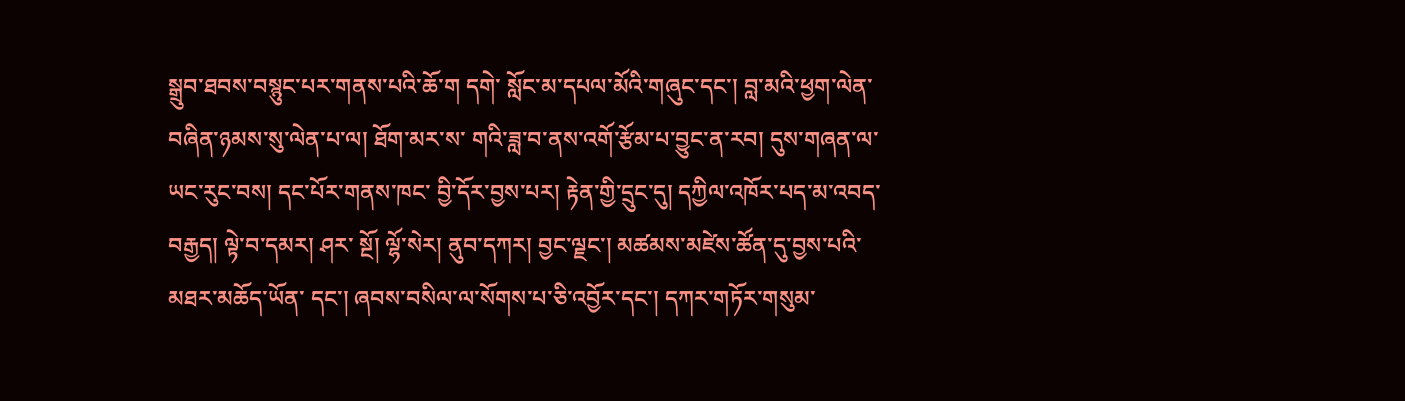སྒྲུབ་ཐབས་བསྙུང་པར་གནས་པའི་ཆོ་ག དགེ་ སློང་མ་དཔལ་མོའི་གཞུང་དང་། བླ་མའི་ཕྱག་ལེན་བཞིན་ཉམས་སུ་ལེན་པ་ལ། ཐོག་མར་ས་ གའི་ཟླ་བ་ནས་འགོ་རྩོམ་པ་བྱུང་ན་རབ། དུས་གཞན་ལ་ཡང་རུང་བས། དང་པོར་གནས་ཁང་ བྱི་དོར་བྱས་པར། རྟེན་གྱི་དྲུང་དུ། དཀྱིལ་འཁོར་པད་མ་འབད་བརྒྱད། ལྟེ་བ་དམར། ཤར་ སྔོ། ལྷོ་སེར། ནུབ་དཀར། བྱང་ལྗང་། མཚམས་མཛེས་ཚོན་དུ་བྱས་པའི་མཐར་མཆོད་ཡོན་ དང་། ཞབས་བསིལ་ལ་སོགས་པ་ཅི་འབྱོར་དང་། དཀར་གཏོར་གསུམ་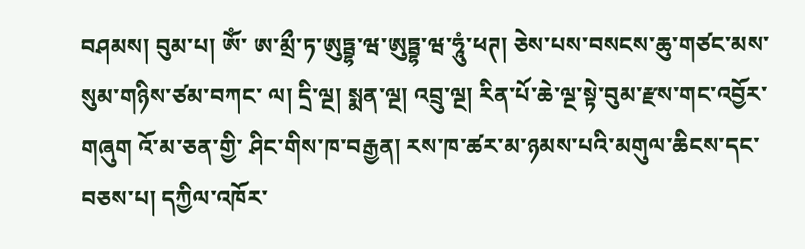བཤམས། བུམ་པ། ༀ་ ཨ་མྲྀ་ཏ་ཨུཏྦྷ་ཝ་ཨུཏྦྷ་ཝ་ཧཱུཾ་ཕཊ། ཅེས་པས་བསངས་ཆུ་གཙང་མས་སུམ་གཉིས་ཙམ་བཀང་ ལ། དྲི་ལྔ། སྨན་ལྔ། འབྲུ་ལྔ། རིན་པོ་ཆེ་ལྔ་སྟེ་བུམ་རྫས་གང་འབྱོར་གཞུག འོ་མ་ཅན་གྱི་ ཤིང་གིས་ཁ་བརྒྱན། རས་ཁ་ཚར་མ་ཉམས་པའི་མགུལ་ཆིངས་དང་བཅས་པ། དཀྱིལ་འཁོར་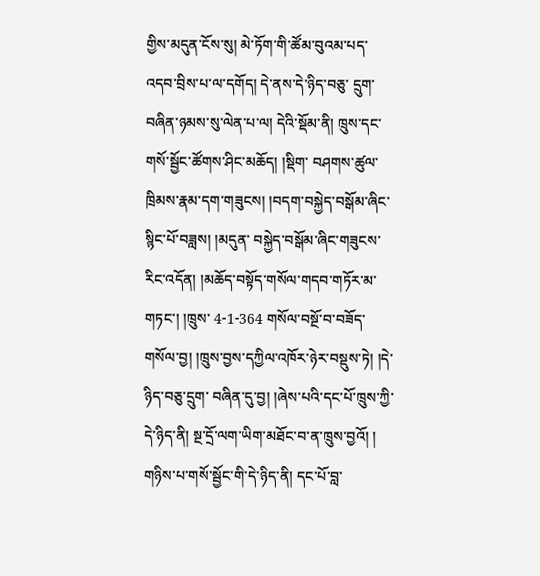གྱིས་མདུན་ངོས་སུ། མེ་ཏོག་གི་ཚོམ་བུའམ་པད་འདབ་བྲིས་པ་ལ་དགོད། དེ་ནས་དེ་ཉིད་བཅུ་ དྲུག་བཞིན་ཉམས་སུ་ལེན་པ་ལ། དེའི་སྡོམ་ནི། ཁྲུས་དང་གསོ་སྦྱོང་ཚོགས་ཤིང་མཆོད། །སྡིག་ བཤགས་ཚུལ་ཁྲིམས་རྣམ་དག་གཟུངས། །བདག་བསྐྱེད་བསྒོམ་ཞིང་སྙིང་པོ་བཟླས། །མདུན་ བསྐྱེད་བསྒོམ་ཞིང་གཟུངས་རིང་འདོན། །མཆོད་བསྟོད་གསོལ་གདབ་གཏོར་མ་གཏང་། །ཁྲུས་ 4-1-364 གསོལ་བསྔོ་བ་བཟོད་གསོལ་བྱ། །ཁྲུས་བྱས་དཀྱིལ་འཁོར་ཉེར་བསྡུས་ཏེ། །དེ་ཉིད་བཅུ་དྲུག་ བཞིན་དུ་བྱ། །ཞེས་པའི་དང་པོ་ཁྲུས་ཀྱི་དེ་ཉིད་ནི། སྔ་དྲོ་ལག་ཡིག་མཐོང་བ་ན་ཁྲུས་བྱའོ། ། གཉིས་པ་གསོ་སྦྱོང་གི་དེ་ཉིད་ནི། དང་པོ་བླ་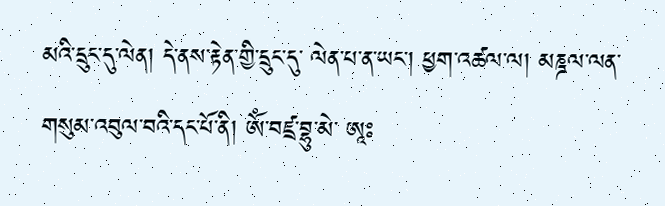མའི་དྲུང་དུ་ལེན། དེ་ནས་རྟེན་གྱི་དྲུང་དུ་ ལེན་པ་ན་ཡང་། ཕྱག་འཚལ་ལ། མཎྜལ་ལན་གསུམ་འབུལ་བའི་དང་པོ་ནི། ༀ་བཛྲ་བྷུ་མེ་ ཨཱཿ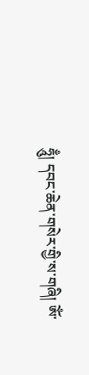ཧཱུྃ། དབང་ཆེན་གསེར་གྱི་ས་གཞི། ༀ་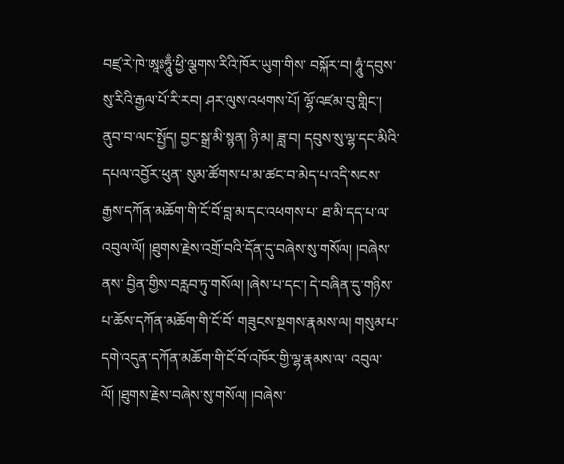བཛྲ་རེ་ཁེ་ཨཱཿཧཱུྃ་ཕྱི་ལྕགས་རིའི་ཁོར་ཡུག་གིས་ བསྐོར་བ། ཧཱུཾ་དབུས་སུ་རིའི་རྒྱལ་པོ་རི་རབ། ཤར་ལུས་འཕགས་པོ། ལྷོ་འཛམ་བུ་གླིང་། ནུབ་བ་ལང་སྤྱོད། བྱང་སྒྲ་མི་སྙན། ཉི་མ། ཟླ་བ། དབུས་སུ་ལྷ་དང་མིའི་དཔལ་འབྱོར་ཕུན་ སུམ་ཚོགས་པ་མ་ཚང་བ་མེད་པ་འདི་སངས་རྒྱས་དཀོན་མཆོག་གི་ངོ་བོ་བླ་མ་དང་འཕགས་པ་ ཐ་མི་དད་པ་ལ་འབུལ་ལོ། །ཐུགས་རྗེས་འགྲོ་བའི་དོན་དུ་བཞེས་སུ་གསོལ། །བཞེས་ནས་ བྱིན་གྱིས་བརླབ་ཏུ་གསོལ། །ཞེས་པ་དང་། དེ་བཞིན་དུ་གཉིས་པ་ཆོས་དཀོན་མཆོག་གི་ངོ་བོ་ གཟུངས་སྔགས་རྣམས་ལ། གསུམ་པ་དགེ་འདུན་དཀོན་མཆོག་གི་ངོ་བོ་འཁོར་གྱི་ལྷ་རྣམས་ལ་ འབུལ་ལོ། །ཐུགས་རྗེས་བཞེས་སུ་གསོལ། །བཞེས་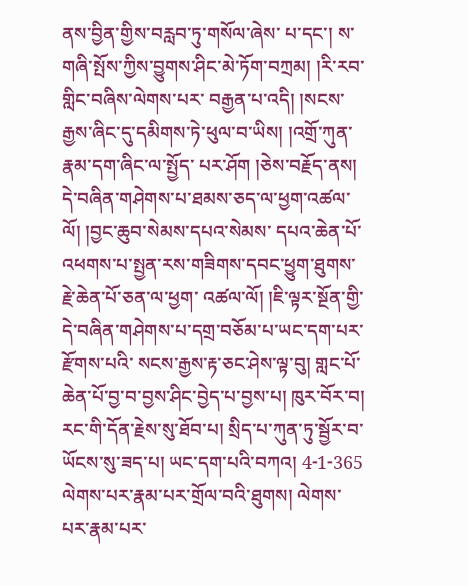ནས་བྱིན་གྱིས་བརླབ་ཏུ་གསོལ་ཞེས་ པ་དང་། ས་གཞི་སྤོས་ཀྱིས་བྱུགས་ཤིང་མེ་ཏོག་བཀྲམ། །རི་རབ་གླིང་བཞིས་ལེགས་པར་ བརྒྱན་པ་འདི། །སངས་རྒྱས་ཞིང་དུ་དམིགས་ཏེ་ཕུལ་བ་ཡིས། །འགྲོ་ཀུན་རྣམ་དག་ཞིང་ལ་སྤྱོད་ པར་ཤོག །ཅེས་བརྗོད་ནས། དེ་བཞིན་གཤེགས་པ་ཐམས་ཅད་ལ་ཕྱག་འཚལ་ལོ། །བྱང་ཆུབ་སེམས་དཔའ་སེམས་ དཔའ་ཆེན་པོ་འཕགས་པ་སྤྱན་རས་གཟིགས་དབང་ཕྱུག་ཐུགས་རྗེ་ཆེན་པོ་ཅན་ལ་ཕྱག་ འཚལ་ལོ། །ཇི་ལྟར་སྔོན་གྱི་དེ་བཞིན་གཤེགས་པ་དགྲ་བཅོམ་པ་ཡང་དག་པར་རྫོགས་པའི་ སངས་རྒྱས་རྟ་ཅང་ཤེས་ལྟ་བུ། གླང་པོ་ཆེན་པོ་བྱ་བ་བྱས་ཤིང་བྱེད་པ་བྱས་པ། ཁུར་བོར་བ། རང་གི་དོན་རྗེས་སུ་ཐོབ་པ། སྲིད་པ་ཀུན་ཏུ་སྦྱོར་བ་ཡོངས་སུ་ཟད་པ། ཡང་དག་པའི་བཀའ། 4-1-365 ལེགས་པར་རྣམ་པར་གྲོལ་བའི་ཐུགས། ལེགས་པར་རྣམ་པར་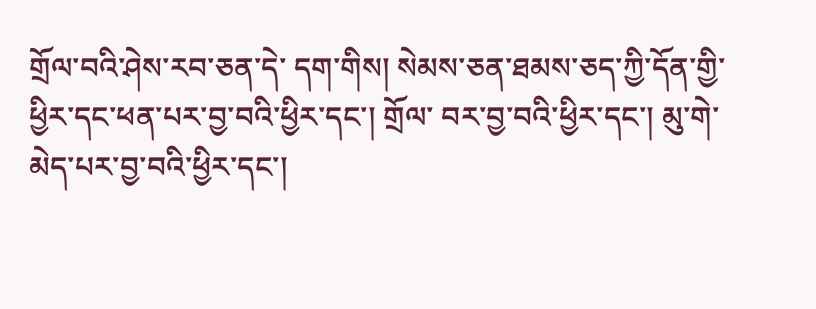གྲོལ་བའི་ཤེས་རབ་ཅན་དེ་ དག་གིས། སེམས་ཅན་ཐམས་ཅད་ཀྱི་དོན་གྱི་ཕྱིར་དང་ཕན་པར་བྱ་བའི་ཕྱིར་དང་། གྲོལ་ བར་བྱ་བའི་ཕྱིར་དང་། མུ་གེ་མེད་པར་བྱ་བའི་ཕྱིར་དང་།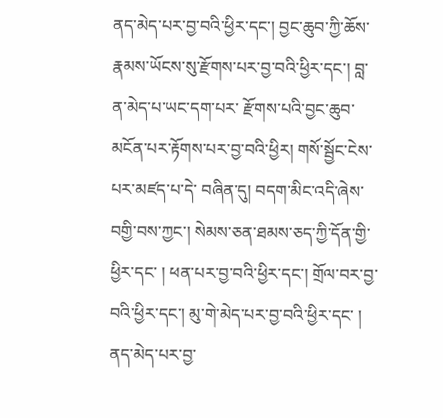ནད་མེད་པར་བྱ་བའི་ཕྱིར་དང་། བྱང་ཆུབ་ཀྱི་ཆོས་རྣམས་ཡོངས་སུ་རྫོགས་པར་བྱ་བའི་ཕྱིར་དང་། བླ་ན་མེད་པ་ཡང་དག་པར་ རྫོགས་པའི་བྱང་ཆུབ་མངོན་པར་རྟོགས་པར་བྱ་བའི་ཕྱིར། གསོ་སྦྱོང་ངེས་པར་མཛད་པ་དེ་ བཞིན་དུ། བདག་མིང་འདི་ཞེས་བགྱི་བས་ཀྱང་། སེམས་ཅན་ཐམས་ཅད་ཀྱི་དོན་གྱི་ཕྱིར་དང་ ། ཕན་པར་བྱ་བའི་ཕྱིར་དང་། གྲོལ་བར་བྱ་བའི་ཕྱིར་དང་། མུ་གེ་མེད་པར་བྱ་བའི་ཕྱིར་དང་ ། ནད་མེད་པར་བྱ་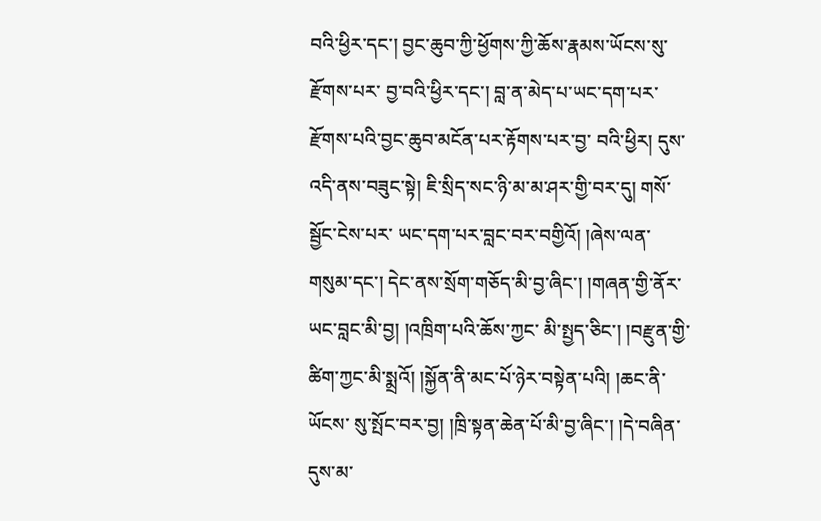བའི་ཕྱིར་དང་། བྱང་ཆུབ་ཀྱི་ཕྱོགས་ཀྱི་ཆོས་རྣམས་ཡོངས་སུ་རྫོགས་པར་ བྱ་བའི་ཕྱིར་དང་། བླ་ན་མེད་པ་ཡང་དག་པར་རྫོགས་པའི་བྱང་ཆུབ་མངོན་པར་རྟོགས་པར་བྱ་ བའི་ཕྱིར། དུས་འདི་ནས་བཟུང་སྟེ། ཇི་སྲིད་སང་ཉི་མ་མ་ཤར་གྱི་བར་དུ། གསོ་སྦྱོང་ངེས་པར་ ཡང་དག་པར་བླང་བར་བགྱིའོ། །ཞེས་ལན་གསུམ་དང་། དེང་ནས་སྲོག་གཅོད་མི་བྱ་ཞིང་། །གཞན་གྱི་ནོར་ཡང་བླང་མི་བྱ། །འཁྲིག་པའི་ཆོས་ཀྱང་ མི་སྤྱད་ཅིང་། །བརྫུན་གྱི་ཚིག་ཀྱང་མི་སྨྲའོ། །སྐྱོན་ནི་མང་པོ་ཉེར་བསྟེན་པའི། །ཆང་ནི་ཡོངས་ སུ་སྤོང་བར་བྱ། །ཁྲི་སྟན་ཆེན་པོ་མི་བྱ་ཞིང་། །དེ་བཞིན་དུས་མ་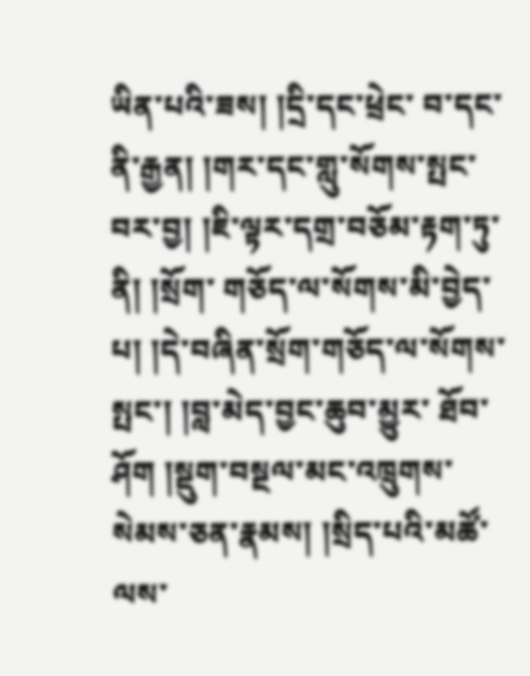ཡིན་པའི་ཟས། །དྲི་དང་ཕྲེང་ བ་དང་ནི་རྒྱན། །གར་དང་གླུ་སོགས་སྤང་བར་བྱ། །ཇི་ལྟར་དགྲ་བཅོམ་རྟག་ཏུ་ནི། །སྲོག་ གཅོད་ལ་སོགས་མི་བྱེད་པ། །དེ་བཞིན་སྲོག་གཅོད་ལ་སོགས་སྤང་། །བླ་མེད་བྱང་ཆུབ་མྱུར་ ཐོབ་ཤོག །སྡུག་བསྔལ་མང་འཁྲུགས་སེམས་ཅན་རྣམས། །སྲིད་པའི་མཚོ་ལས་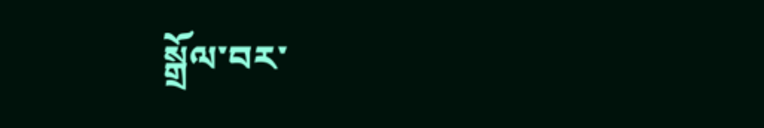སྒྲོལ་བར་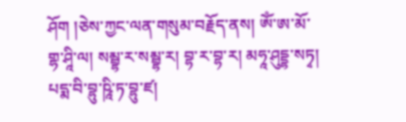ཤོག །ཅེས་ཀྱང་ལན་གསུམ་བརྗོད་ནས། ༀ་ཨ་མོ་གྷ་ཤཱི་ལ། སམྦྷ་ར་སམྦྷ་ར། བྷ་ར་བྷ་ར། མཧཱ་ཤུདྡྷ་སཏྭ། པདྨ་བི་བྷུ་ཥཱི་ཏ་བྷུ་ཛ།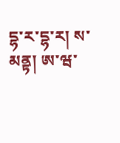དྷ་ར་དྷ་ར། ས་མནྟ། ཨ་ཝ་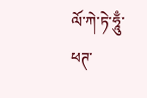ལོ་ཀེ་ཏེ་ཧཱུྃ་ཕཊ་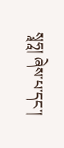སྭཱཧཱ། ཞེས་པ་དང་།